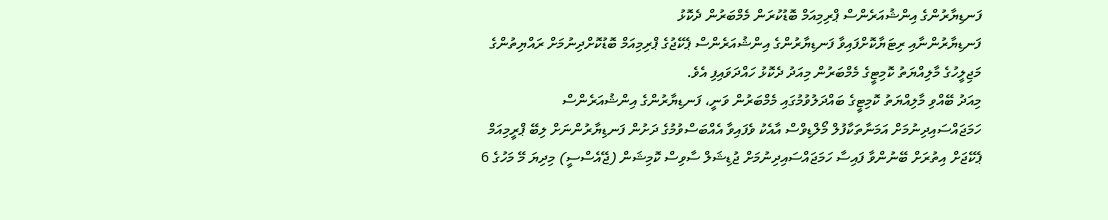ފަނޑިޔާރުންގެ އިންޝުއަރެންސް ޕްރިމިއަމް ބޮޑުކުރަން މެމްބަރުން ދެކޮޅު
ފަނޑިޔާރުންނާއި ރިޓަޔާކޮށްފައިވާ ފަނޑިޔާރުންގެ އިންޝުއަރެންސް ޕެކޭޖުގެ ޕްރިމިއަމް ބޮޑުކޮށްދިނުމަށް ރައްޔިތުންގެ މަޖިލީހުގެ މާލިއްޔަތު ކޮމިޓީގެ މެމްބަރުން މިއަދު ދެކޮޅު ހައްދަވައިފި އެވެ.
މިއަދު ބޭއްވި މާލިއްޔަތު ކޮމިޓީގެ ބައްދަލުވުމުގައި މެމްބަރުން ވަނީ، ފަނޑިޔާރުންގެ އިންޝުއަރެންސް ހަމަޖައްސައިދިނުމަށް އަމަނާތަކާފުލް މޯލްޑިވްސް އާއެކު ވެފައިވާ އެއްބަސްވުމުގެ ދަށުން ފަނޑިޔާރުންނަށް ލިބޭ ޕްރީމިއަމް ޕެކޭޖަށް އިތުރަށް ބޭނުންވާ ފައިސާ ހަމަޖައްސައިދިނުމަށް ޖުޑިޝަލް ސާވިސް ކޮމިޝަން (ޖޭއެސްސީ) މިދިޔަ މޭ މަހުގެ 6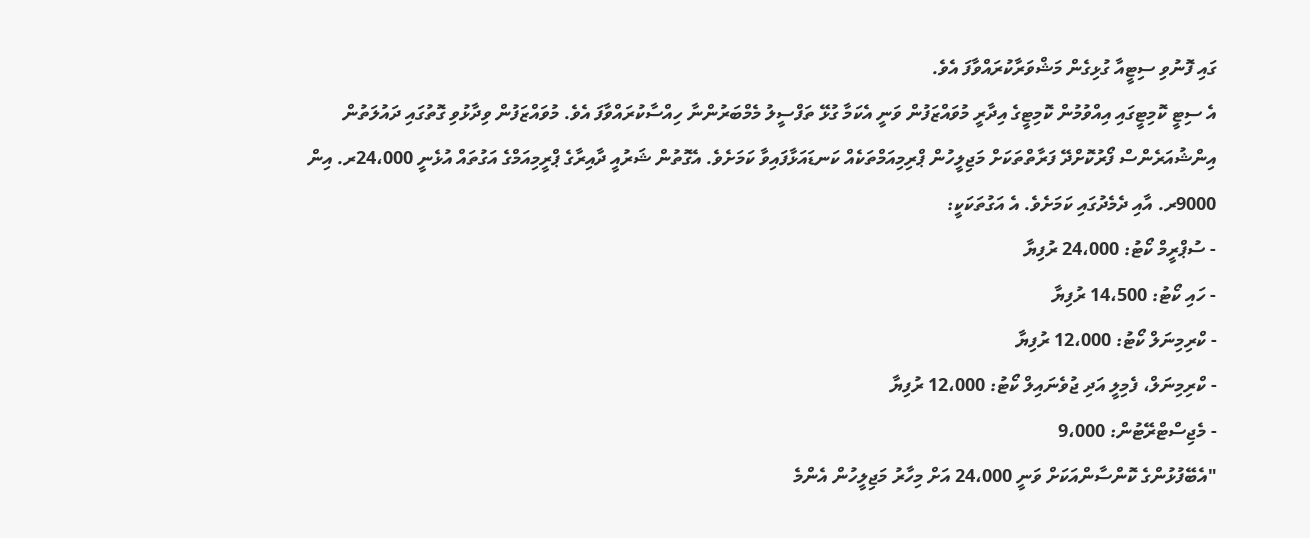ގައި ފޮނުވި ސިޓީއާ ގުޅިގެން މަޝްވަރާކުރައްވާފަ އެވެ.
އެ ސިޓީ ކޮމިޓީގައި އިއްވުމުން ކޮމިޓީގެ އިދާރީ މުވައްޒަފުން ވަނީ އެކަމާ ގުޅޭ ތަފްސީލު މެމްބަރުންނާ ހިއްސާކުރައްވާފަ އެވެ. މުވައްޒަފުން ވިދާޅުވި ގޮތުގައި ދައުލަތުން އިންޝުއަރެންސް ފޯރުކޮށްދޭ ފަރާތްތަކަށް މަޖިލީހުން ޕްރިމިއަމްތަކެއް ކަނޑައަޅާފައިވާ ކަމަށެވެ. އެގޮތުން ޝަރުއީ ދާއިރާގެ ޕްރީމިއަމްގެ އަގުތައް އުޅެނީ 24،000ރ. އިން 9000ރ. އާއި ދެމެދުގައި ކަމަށެވެ. އެ އަގުތަކަކީ:
- ސުޕްރީމް ކޯޓު: 24،000 ރުފިޔާ
- ހައި ކޯޓު: 14،500 ރުފިޔާ
- ކްރިމިނަލް ކޯޓު: 12،000 ރުފިޔާ
- ކްރިމިނަލް، ފެމިލީ އަދި ޖުވެނައިލް ކޯޓު: 12،000 ރުފިޔާ
- މެޖިސްޓްރޭޓުން: 9،000
"އެބޭފުޅުންގެ ކޮންސާންއަކަށް ވަނީ 24،000 އަށް މިހާރު މަޖިލީހުން އެންމެ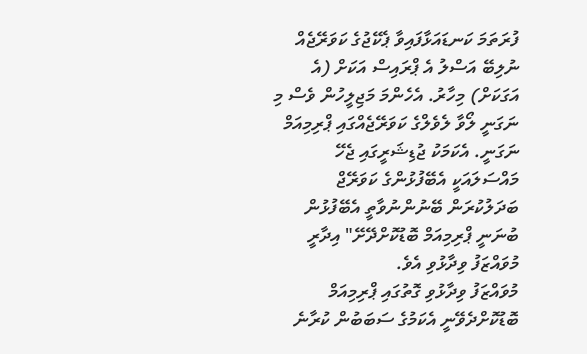ފުރަތަމަ ކަނޑައަޅާފައިވާ ޕެކޭޖުގެ ކަވަރޭޖެއް ނުލިބޭ އަސްލު އެ ޕްރައިސް އަކަށް (އެ އަގަކަށް) މިހާރު. އެހެންމަ މަޖިލީހުން ވެސް މި ނަގަނީ ލޯވާ ލެވެލްގެ ކަވަރޭޖެއްގައި ޕްރިމިއަމް ނަގަނީ. އެކަމަކު ޖުޑިޝަރީގައި ޖެހޭ މައްސަލައަކީ އެބޭފުޅުންގެ ކަވަރޭޖް ބަދަލުކުރަން ބޭނުންނުވާތީ އެބޭފުޅުން ބުނަނީ ޕްރިމިއަމް ބޮޑުކޮށްދޭށޭ" އިދާރީ މުވައްޒަފު ވިދާޅުވި އެވެ.
މުވައްޒަފު ވިދާޅުވި ގޮތުގައި ޕްރިމިއަމް ބޮޑުކޮށްދެވޭނީ އެކަމުގެ ސަބަބުން ކުރާނެ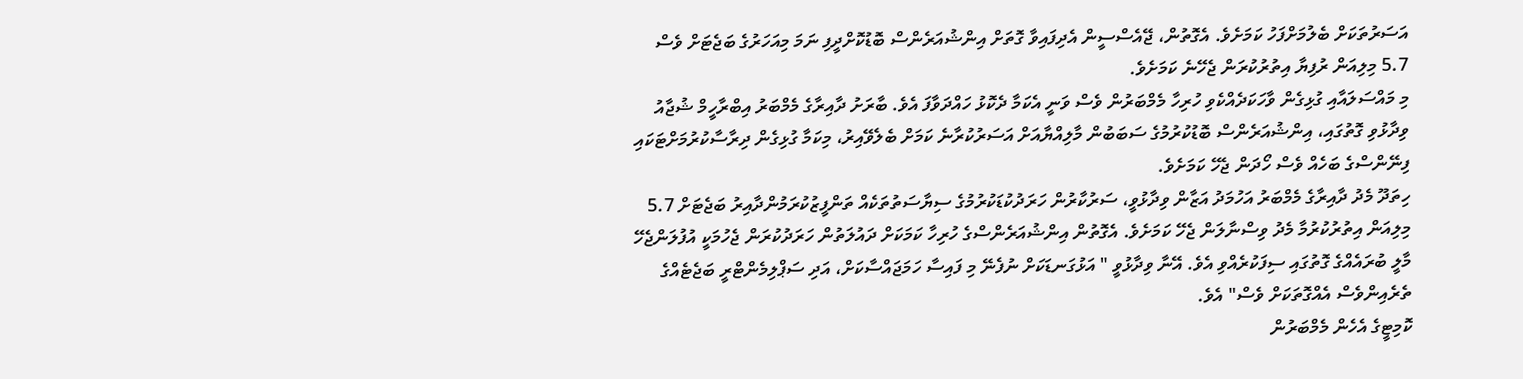އަސަރުތަކަށް ބެލުމަށްފަހު ކަމަށެވެ. އެގޮތުން، ޖޭއެސްސީން އެދިފައިވާ ގޮތަށް އިންޝުއަރެންސް ބޮޑުކޮށްދީފި ނަމަ މިއަހަރުގެ ބަޖެޓަށް ވެސް 5.7 މިލިއަން ރުފިޔާ އިތުރުކުރަން ޖެހޭނެ ކަމަށެވެ.
މި މައްސަލައާއި ގުޅިގެން ވާހަކަދެއްކެވި ހުރިހާ މެމްބަރުން ވެސް ވަނީ އެކަމާ ދެކޮޅު ހައްދަވާފަ އެވެ. ބާރަށު ދާއިރާގެ މެމްބަރު އިބްރާހީމް ޝުޖާއު ވިދާޅުވި ގޮތުގައި، އިންޝުއަރެންސް ބޮޑުކުރުމުގެ ސަބަބުން މާލިއްޔާއަށް އަސަރުކުރާނެ ކަމަށް ބެލެވޭއިރު، މިކަމާ ގުޅިގެން ދިރާސާކުރުމަށްޓަކައި ފިނޭންސްގެ ބަހެއް ވެސް ހޯދަން ޖެހޭ ކަމަށެވެ.
ހިތަދޫ މެދު ދާއިރާގެ މެމްބަރު އަހުމަދު އަޒާން ވިދާޅުވީ، ސަރުކާރުން ހަރަދުކުޑަކުރުމުގެ ސިޔާސަތުތަކެއް ތަންފީޒުކުރަމުންދާއިރު ބަޖެޓަށް 5.7 މިލިއަން އިތުރުކުރުމާ މެދު ވިސްނާލަން ޖެހޭ ކަމަށެވެ. އެގޮތުން އިންޝުއަރެންސްގެ ހުރިހާ ކަމަކަށް ދައުލަތުން ހަރަދުކުރަން ޖެހުމަކީ އުފުލަންޖެހޭ މާލީ ބުރައެއްގެ ގޮތުގައި ސިފަކުރެއްވި އެވެ. އޭނާ ވިދާޅުވީ " އަޅުގަނޑަކަށް ނުފެނޭ މި ފައިސާ ހަމަޖައްސާކަށް، އަދި ސަޕްލިމެންޓްރީ ބަޖެޓެއްގެ ތެރެއިންވެސް އެއްގޮތަކަށް ވެސް" އެވެ.
ކޮމިޓީގެ އެހެން މެމްބަރުން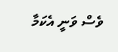ވެސް ވަނީ އެކަމާ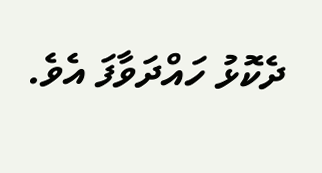ދެކޮޅު ހައްދަވާފަ އެވެ.